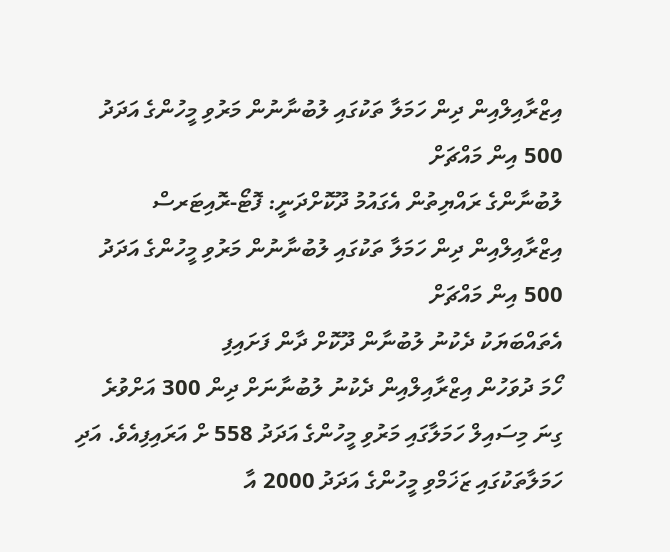އިޒްރާއިލްއިން ދިން ހަމަލާ ތަކުގައި ލުބުނާނުން މަރުވި މީހުންގެ އަދަދު 500 އިން މައްޗަށް
ލުބުނާންގެ ރައްޔިތުން އެގައުމު ދޫކޮށްދަނީ: ފޮޓޯ-ރޮއިޓަރސް
އިޒްރާއިލްއިން ދިން ހަމަލާ ތަކުގައި ލުބުނާނުން މަރުވި މީހުންގެ އަދަދު 500 އިން މައްޗަށް
އެތައްބަޔަކު ދެކުނު ލުބުނާން ދޫކޮށް ދާން ފަށައިފި
ހޯމަ ދުވަހުން އިޒްރާއިލްއިން ދެކުނު ލުބުނާނަށް ދިން 300 އަށްވުރެ ގިނަ މިސައިލް ހަމަލާގައި މަރުވި މީހުންގެ އަދަދު 558 ށް އަރައިފިއެވެ. އަދި ހަމަލާތަކުގައި ޒަޚަމްވި މީހުންގެ އަދަދު 2000 އާ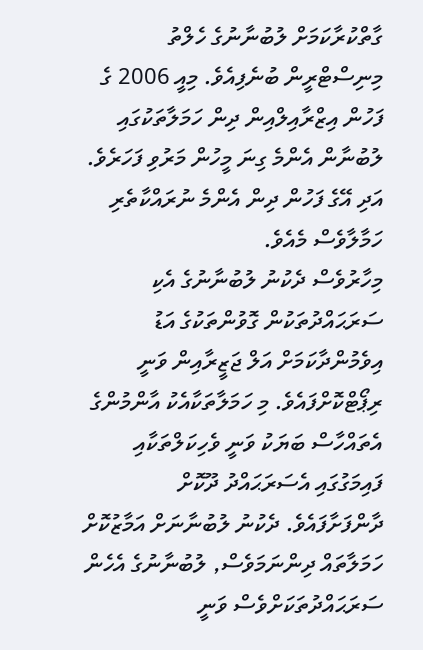ގާތްކުރާކަމަށް ލުބުނާނުގެ ހެލްތު މިނިސްޓްރީން ބުނެފިއެވެ. މިއީ 2006 ގެ ފަހުން އިޒްރާއިލްއިން ދިން ހަމަލާތަކުގައި ލުބުނާން އެންމެ ގިނަ މީހުން މަރުވި ފަހަރެވެ. އަދި އޭގެ ފަހުން ދިން އެންމެ ނުރައްކާތެރި ހަމާލާވެސް މެއެވެ.
މިހާރުވެސް ދެކުނު ލުބުނާނުގެ އެކި ސަރަޙައްދުތަކުން ގޮވުންތަކުގެ އަޑު އިވެމުންދާކަމަށް އަލް ޖަޒީރާއިން ވަނީ ރިޕޯޓްކޮށްފައެވެ. މި ހަމަލާތަކާއެކު އާންމުންގެ އެތައްހާސް ބަޔަކު ވަނީ ވެހިކަލްތަކާއި ފައިމަގުގައި އެސަރަޙައްދު ދޫކޮށް ދާންފަށާފައެވެ. ދެކުނު ލުބުނާނަށް އަމާޒުކޮށް ހަމަލާތައް ދިންނަމަވެސް, ލުބުނާނުގެ އެހެން ސަރަޙައްދުތަކަށްވެސް ވަނީ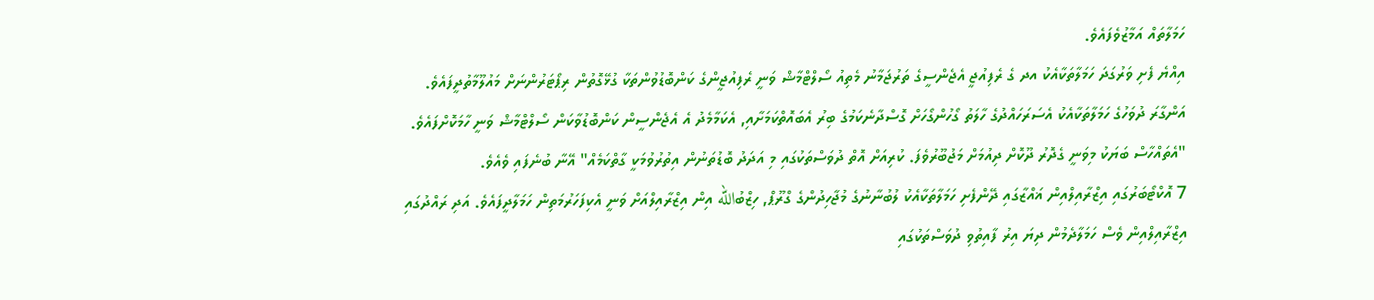ހަމަލާތައް އަމާޒުވެފައެވެ.
އިއްޔެ ފެށި ވަރުގަދަ ހަމަލާތަކާއެކު އދ ގެ ރެފިއުޖީ އެޖެންސީގެ ތަރުޖަމާނު މެތިއު ސޯލްޓްމާޝް ވަނީ ރެފިއުޖީންގެ ކަންބޮޑުވުންތަކާ ގުޅޭގޮތުން ރިޕޯޓަރުންނަށް މައުލޫމާތުދީފައެވެ. އަންގާރަ ދުވަހުގެ ހަމަލާތަކާއެކު އެސަރަހައްދުގެ ހާލަތު ގޯހުންގޯހަށް ގޮސްދާނެކަމުގެ ބިރު އެބައޮތްކަމަށާއި, އެކަމާމެދު އެ އެޖެންސީން ކަންބޮޑުވާކަން ސޯލްޓްމާޝް ވަނީ ހާމަކޮށްފައެވެ.
"އެތައްހާސް ބަޔަކު މިވަނީ ގެދޮރު ދޫކޮށް ދިއުމަށް މަޖުބޫރުވެފަ. ކުރިއަށް އޮތް ދުވަސްތަކުގައި މި އަދަދު ބޮޑުތަނުން އިތުރުވުމަކީ ގާތްކަމެއް" އޭނާ ބުނެފައި ވެއެވެ.
7 އޮކްޓޯބަރުގައި އިޒްރާއިލްއިން ޣައްޒާގައި ދޭންފެށި ހަމަލާތަކާއެކު ލުބުނާނުގެ މުޖާހިދުންގެ ގްރޫޕް, ހިޒްބުالله އިން އިޒްރާއިލްއަށް ވަނީ އެކިފަހަރުމަތިން ހަމަލާދީފައެވެ. އަދި ރައްދުގައި އިޒްރާއިލްއިން ވެސް ހަމަލާދެމުން ދިޔަ އިރު ފާއިތުވި ދުވަސްތަކުގައި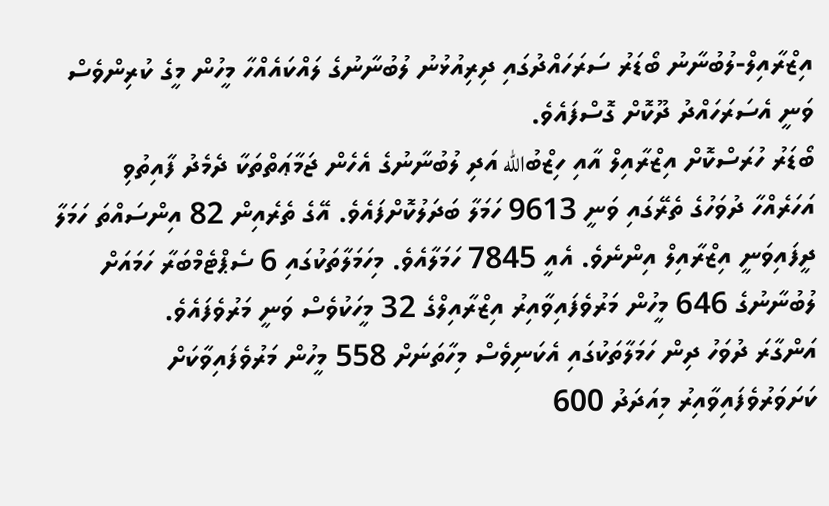އިޒްރާއިލް-ލުބުނާނު ބޯޑަރު ސަރަހައްދުގައި ދިރިއުޅުނު ލުބުނާނުގެ ލައްކައެއްހާ މީހުން މީގެ ކުރިންވެސް ވަނީ އެސަރަހައްދު ދޫކޮށް ގޮސްފައެވެ.
ބޯޑަރު ހުރަސްކޮށް އިޒްރާއިލް އާއި ހިޒްބުالله އަދި ލުބުނާނުގެ އެހެން ޖަމާޢަތްތަކާ ދެމެދު ފާއިތުވި އަހަރެއްހާ ދުވަހުގެ ތެރޭގައި ވަނީ 9613 ހަމަލާ ބަދަލުކޮށްފައެވެ. އޭގެ ތެރެއިން 82 އިންސައްތަ ހަމަލާ ދީފައިވަނީ އިޒްރާއިލް އިންނެވެ. އެއީ 7845 ހަމަލާއެވެ. މިހަމަލާތަކުގައި 6 ސެޕްޓެމްބަރާ ހަމައަށް ލުބުނާނުގެ 646 މީހުން މަރުވެފައިވާއިރު އިޒްރާއިލްގެ 32 މީހަކުވެސް ވަނީ މަރުވެފައެވެ.
އަންގާރަ ދުވަހު ދިން ހަމަލާތަކުގައި އެކަނިވެސް މިހާތަނަށް 558 މީހުން މަރުވެފައިވާކަށް ކަށަވަރުވެފައިވާއިރު މިއަދަދު 600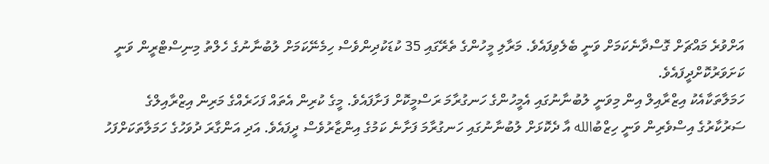އަށްވުރެ މައްޗަށް ގޮސްދާނެކަމަށް ވަނީ ބެލެވިފައެވެ. މަރާލި މީހުންގެ ތެރޭގައި 35 ކުޑަކުދިންވެސް ހިމެނޭކަމަށް ލުބުނާނުގެ ހެލްތު މިނިސްޓްރީން ވަނީ ކަށަވަރުކޮށްދީފައެވެ.
ހަމަލާތަކާއެކު އިޒްރާއިލް އިން މިވަނީ ލުބުނާނުގައި އެމީހުންގެ ހަނގުރާމަ ރަސްމީކޮށް ފަށާފައެވެ. މީގެ ކުރިން އެތައް ފަހަރެއްގެ މަރިން އިޒްރާއިލްގެ ސަރުކާރުގެ އިސްވެރިން ވަނީ ހިޒްބުالله އާ ދެކޮޅަށް ލުބުނާނުގައި ހަނގުރާމަ ފަށާނެ ކަމުގެ އިންޒާރުވެސް ދީފައެވެ. އަދި އަންގާރަ ދުވަހުގެ ހަމަލާތަކަށްފަހު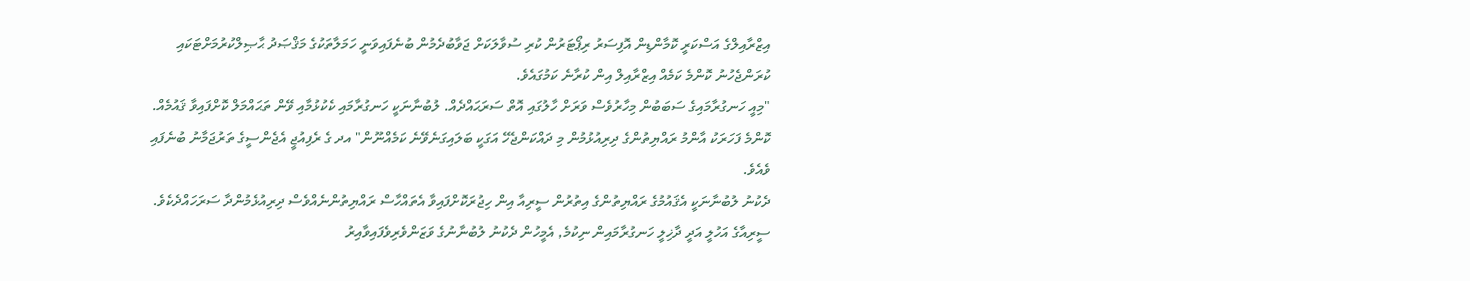އިޒްރާއިލްގެ އަސްކަރީ ކޮމާންޑިން އޮފިސަރު ރިޕޯޓަރުން ކުރި ސުވާލަކަށް ޖަވާބުދެމުން ބުނެފައިވަނީ ހަމަލާތަކުގެ މަޤްޞަދު ޙާޞިލްކުރުމަށްޓަކައި ކުރަންޖެހުނު ކޮންމެ ކަމެއް އިޒްރާއިލް އިން ކުރާނެ ކަމުގައެވެ.
"މިއީ ހަނގުރާމައިގެ ސަބަބުން މިހާރުވެސް ވަރަށް ހާލުގައި އޮތް ސަރަޙައްދެއް. ލުބުނާނަކީ ހަނގުރާމައި ކެކުޅުމާއި ވޭން ތަޙައްމަލް ކޮށްފައިވާ ޤައުމެއް. ކޮންމެ ފަހަރަކު އާންމު ރައްޔިތުންގެ ދިރިއުޅުމުން މި ދައްކަންޖެހޭ އަގަކީ ބަލައިގަނެވޭނެ ކަމެއްނޫން" އދ ގެ ރެފިއުޖީ އެޖެންސީގެ ތަރުޖަމާނު ބުނެފައި ވެއެވެ.
ދެކުނު ލުބުނާނަކީ އެޤައުމުގެ ރައްޔިތުންގެ އިތުރުން ސީރިއާ އިން ހިޖުރަކޮށްފައިވާ އެތައްހާސް ރައްޔިތުންނެއްވެސް ދިރިއުޅެމުންދާ ސަރަހައްދެކެވެ. ސީރިއާގެ އަހުލީ އަދީ ދާޚިލީ ހަނގުރާމައިން ނިކުމެ, އެމީހުން ދެކުނު ލުބުނާނުގެ ވަޒަންވެރިވެފައިވާއިރު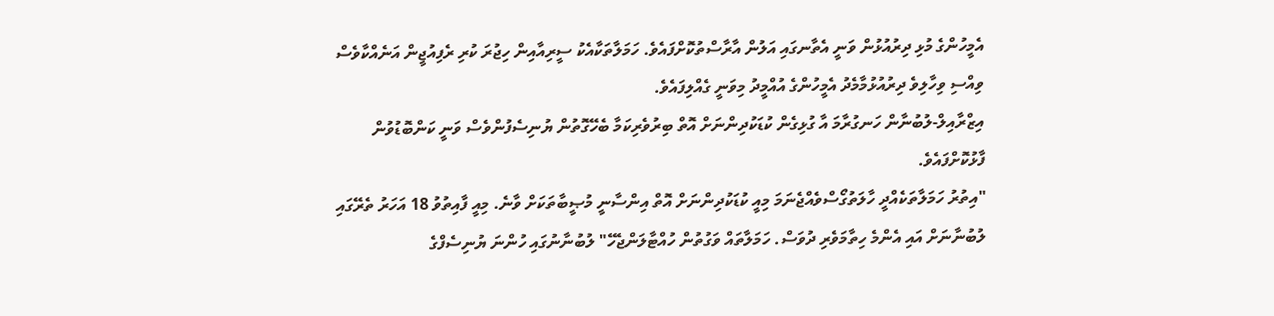އެމީހުންގެ މުޅި ދިރުއުޅުން ވަނީ އެތާނގައި އަލުން އާރާސްތުކޮށްފައެވެ. ހަމަލާތަކާއެކު ސީރިއާއިން ހިޖުރަ ކުރި ރެފިއުޖީން އަނެއްކާވެސް ވިއްސި ވިހާލިވެ ދިރުއުޅުމާމެދު އެމީހުންގެ އުއްމީދު މިވަނީ ގެއްލިފައެވެ.
އިޒްރާއިލް-ލުބުނާން ހަނގުރާމަ އާ ގުޅިގެން ކުޑަކުދިންނަށް އޮތް ބިރުވެރިކަމާ ބެހޭގޮތުން ޔުނިސެފުންވެސް ވަނީ ކަންބޮޑުވުން ފާޅުކޮށްފައެވެ.
"އިތުރު ހަމަލާތަކެއްދީ ހާލަތުގޯސްވެއްޖެނަމަ މިއީ ކުޑަކުދިންނަށް އޮތް އިންސާނީ މުޞީބާތަކަށް ވާނެ. މިއީ ފާއިތުވު 18 އަހަރު ތެރޭގައި ލުބުނާނަށް އައި އެންމެ ހިތާމަވެރި ދުވަސް. ހަމަލާތައް ވަގުތުން ހުއްޓާލަންޖެހޭ" ލުބުނާނުގައި ހުންނަ ޔުނިސެފްގެ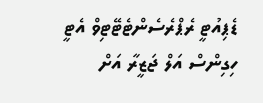ޑެޕިއުޓީ ރެޕްރެސެންޓެޓޭޓިވް އެޓީ ހިގިންސް އަލް ޖަޒީރާ އަށް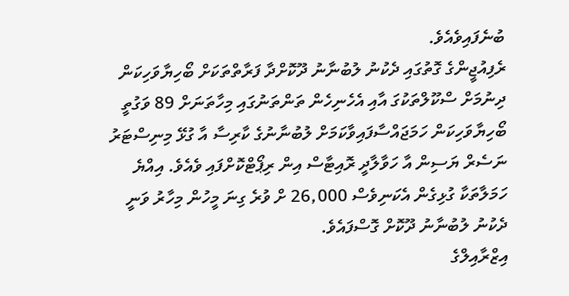ބުނެފައިވެއެވެ.
ރެފިއުޖީންގެ ގޮތުގައި ދެކުނު ލުބުނާނު ދޫކޮށްދާ ފަރާތްތަކަށް ބޯހިޔާވަހިކަން ދިނުމަށް ސްކޫލްތަކުގަ އާއި އެހެނިހެން ތަންތަނުގައި މިހާތަނަށް 89 ވަގުތީ ބޯހިޔާވަހިކަން ހަމަޖައްސާފައިވާކަމަށް ލުބުނާނުގެ ކާރިސާ އާ ގުޅޭ މިނިސްޓަރު ނަސެރް ޔަސިން އާ ހަވާލާދީ ރޮއިޓާސް އިން ރިޕޯޓްކޮށްފައި ވެއެވެ. އިއްޔެ ހަމަލާތަކާ ގުޅިގެން އެކަނިވެސް 26,000 ށް ވުރެ ގިނަ މީހުން މިހާރު ވަނީ ދެކުނު ލުބުނާނު ދޫކޮށް ގޮސްފައެވެ.
އިޒްރާއިލްގެ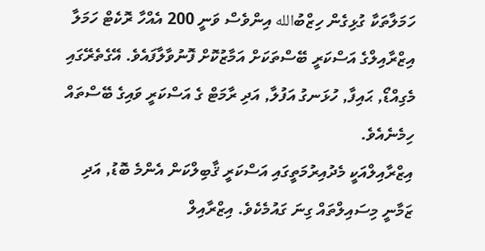ހަމަލާތަކާ ގުޅިގެން ހިޒްބުالله އިންވެސް ވަނީ 200 އެއްހާ ރޮކެޓް ހަމަލާ އިޒްރާއިލްގެ އަސްކަރީ ބޭސްތަކަށް އަމާޒުކޮށް ފޮނުވާލާފައެވެ. އޭގެތެރޭގައި މެގިއްޑޯ, ޙައިފާ, ހުޅަނގު އަފުލާ, އަދި ރާމަޓް ގެ އަސްކަރީ ވައިގެ ބޭސްތައް ހިމެނެއެވެ.
އިޒްރާއިލްއަކީ މެދުއިރުމަތީގައި އަސްކަރީ ޤާބިލްކަން އެންމެ ބޮޑު, އަދި ޒަމާނީ މިސައިލްތައް ގިނަ ގައުމެކެވެ. އިޒްރާއިލް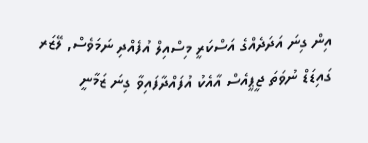އިން ގިނަ އަދަދެއްގެ އަސްކަރީ މިސްއިލް އުފެއްދި ނަމަވެސް, ލޭޒަރ ގައިޑަޑް ނުވަތަ ޖީޕީއެސް އާއެކު އުފައްދާފައިވާ ގިނަ ޒަމާނީ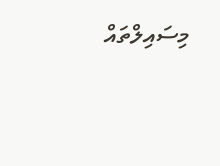މިސައިލްތައް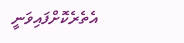އެތެރެކޮށްފައިވަނީ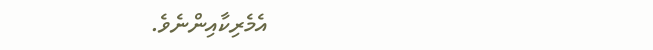އެމެރިކާއިންނެވެ.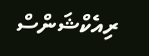ރިއެކްޝަންސް